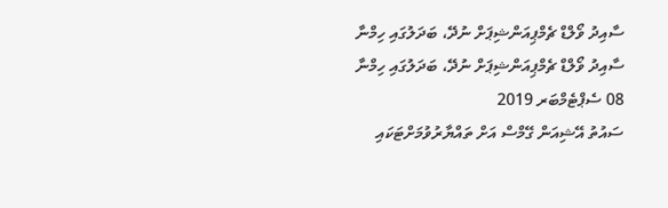ސާއިދު ވޯލްޑް ޗެމްޕިއަންޝިޕަށް ނުދޭ، ބަދަލުގައި ހިމްނާ
ސާއިދު ވޯލްޑް ޗެމްޕިއަންޝިޕަށް ނުދޭ، ބަދަލުގައި ހިމްނާ
08 ސެޕްޓެމްބަރ 2019
ސައުތު އޭޝިއަން ގޭމްސް އަށް ތައްޔާރުވުމަށްޓަކައި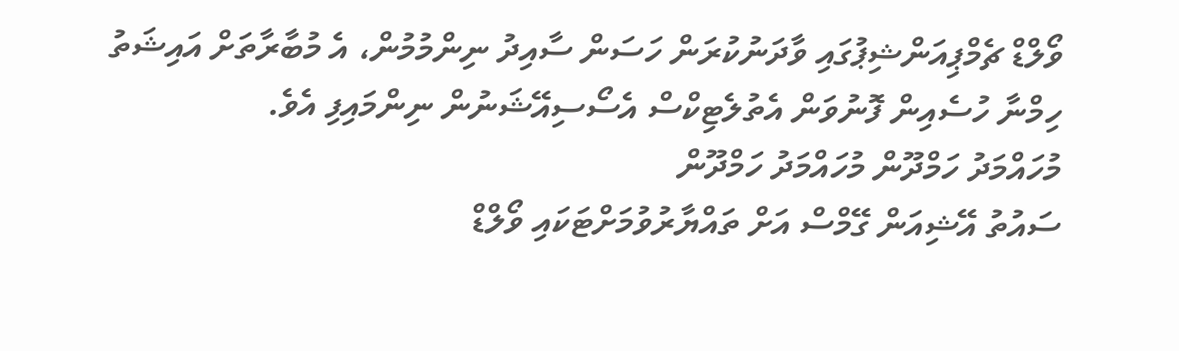ވޯލްޑް ޗެމްޕިއަންޝިޕުގައި ވާދަނުކުރަން ހަސަން ސާއިދު ނިންމުމުން، އެ މުބާރާތަށް އައިޝަތު ހިމްނާ ހުސެއިން ފޮނުވަން އެތުލެޓިކްސް އެސޯސިއޭޝަނުން ނިންމައިފި އެވެ.
މުހައްމަދު ހަމްދޫން މުހައްމަދު ހަމްދޫން
ސައުތު އޭޝިއަން ގޭމްސް އަށް ތައްޔާރުވުމަށްޓަކައި ވޯލްޑް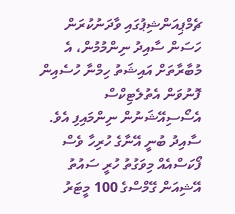ޗެމްޕިއަންޝިޕުގައި ވާދަނުކުރަން ހަސަން ސާއިދު ނިންމުމުން، އެ މުބާރާތަށް އައިޝަތު ހިމްނާ ހުސެއިން ފޮނުވަން އެތުލެޓިކްސް އެސޯސިއޭޝަނުން ނިންމައިފި އެވެ.
ސާއިދު ބުނީ އޭނާގެ ހުރިހާ ވެސް ފޯކަސްއެއް މިވަގުތު ހުރީ ސައުތު އޭޝިއަން ގޭމްސްގެ 100 މީޓަރު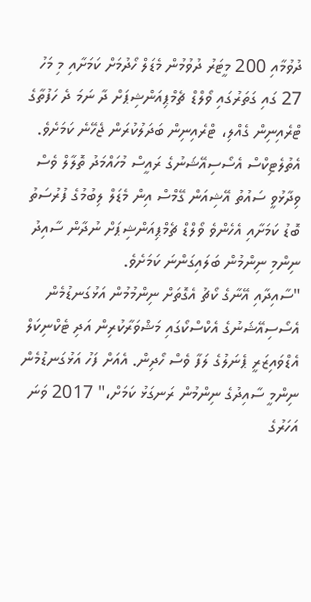ދުވުމާއި 200 މީޓަރު ދުވުމުން މެޑަލް ހޯދުމަށް ކަމަށާއި މި މަހު 27 ގައި ގަތަރުގައި ވޯލްޑް ޗެމްޕިއަންޝިޕަށް ދާ ނަމަ ދެ ހަފުތާގެ ޓްރެއިނިން ގެއްލި، ޓްރެއިނިން ބަދަލުކުރަން ޖެހޭނެ ކަމަށެވެ.
އެތުލެޓިކްސް އެސޯސިއޭޝަނުގެ ރައީސް މުހައްމަދު ތޮލާލް ވެސް ވިދާޅުވީ ސައުތު އޭޝިއަން ގޭމްސް އިން މެޑަލް ލިބުމުގެ ފުރުސަތު ބޮޑު ކަމަށާއި އެހެންވެ ވޯލްޑް ޗެމްޕިއަންޝިޕަށް ނުދާން ސާއިދު ނިންމި ނިންމުން ބަލައިގަންނަ ކަމަށެވެ.
"ސާއިދާއި އޭނާގެ ކޯޗު އެގޮތަށް ނިންމުމުން އަޅުގަނޑުމެން އެސޯސިއޭޝަނުގެ އެކްސްކޯގައި މަޝްވަރާކުރިން އަދި ޓެކްނިކަލް އެޑްވައިޒަރީ ޕެނަލުގެ ލަފާ ވެސް ހޯދިން. އެއަށް ފަހު އަޅުގަނޑުމެން ނިންމީ ސާއިދުގެ ނިންމުން ރަނގަޅު ކަމަށް،" 2017 ވަނަ އަހަރުގެ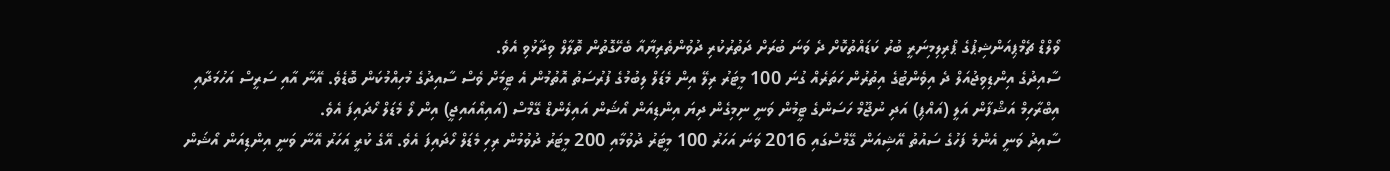ވޯލްޑް ޗެމްޕިއަންޝިޕުގެ ޕްރިލިމިނަރީ ބުރު ކަޑައްތުކޮށް ދެ ވަނަ ބުރަށް ދަތުރުކުރި ދުވުންތެރިޔާއާ ބެހޭގޮތުން ތޮލާލް ވިދާޅުވި އެވެ.
ސާއިދުގެ އިންޑިވިޖުއަލް ދެ އިވެންޓުގެ އިތުރުން ހަތަރެއް ގުނަ 100 މީޓަރު ރިލޭ އިން މެޑަލް ލިބުމުގެ ފުރުސަތު އޮތުމުން އެ ޓީމަށް ވެސް ސާއިދުގެ މުހިއްމުކަން ބޮޑެވެ. އޭނާ އާއި ސަރީސް އަހުމަދާއި އިބްރާހިމް އަޝްފާން އަލީ (އައްޕި) އަދި ނުޖޫމް ހަސަންގެ ޓީމުން ވަނީ ނިމިގެން ދިޔަ އިންޑިއަން އޯޝަން އައިލެންޑް ގޭމްސް (އައިއޯއައިޖީ) އިން ލޯ މެޑަލް ހޯދައިފަ އެވެ.
ސާއިދު ވަނީ އެންމެ ފަހުގެ ސައުތު އޭޝިއަން ގޭމްސްގައި 2016 ވަނަ އަހަރު 100 މީޓަރު ދުވުމާއި 200 މީޓަރު ދުވުމުން ރިހި މެޑަލް ހޯދައިފަ އެވެ. އޭގެ ކުރީ އަހަރު އޭނާ ވަނީ އިންޑިއަން އޯޝަން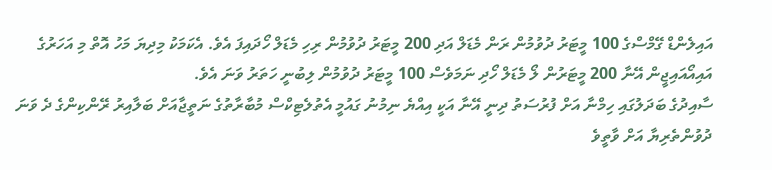އައިލެންޑް ގޭމްސްގެ 100 މީޓަރު ދުވުމުން ރަން މެޑަލް އަދި 200 މީޓަރު ދުވުމުން ރިހި މެޑަލް ހޯދައިފަ އެވެ. އެކަމަކު މިދިޔަ މަހު އޮތް މި އަހަރުގެ އައިއޯއައިޖީން އޭނާ 200 މީޓަރުން ލޯ މެޑަލް ހޯދި ނަމަވެސް 100 މީޓަރު ދުވުމުން ލިބުނީ ހަތަރު ވަނަ އެވެ.
ސާއިދުގެ ބަދަލުގައި ހިމްނާ އަށް ފުރުސަތު ދިނީ އޭނާ އަކީ އިއްޔެ ނިމުނު ގައުމީ އެތުލެޓިކްސް މުބާރާތުގެ ނަތީޖާއަށް ބަލާއިރު ރޭންކިންގެ ދެ ވަނަ ދުވުންތެރިޔާ އަށް ވާތީވެ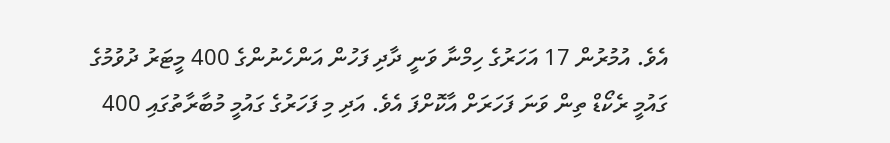އެވެ. އުމުރުން 17 އަހަރުގެ ހިމްނާ ވަނީ ދާދި ފަހުން އަންހެނުންގެ 400 މީޓަރު ދުވުމުގެ ގައުމީ ރެކޯޑް ތިން ވަނަ ފަހަރަށް އާކޮށްފަ އެވެ. އަދި މި ފަހަރުގެ ގައުމީ މުބާރާތުގައި 400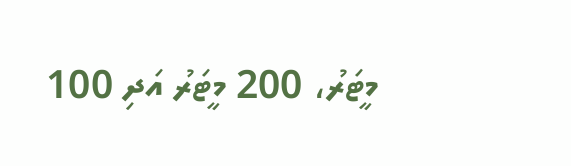މީޓަރު، 200 މީޓަރު އަދި 100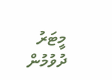މީޓަރު ދުވުމުން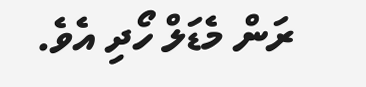ރަން މެޑަލް ހޯދި އެވެ.